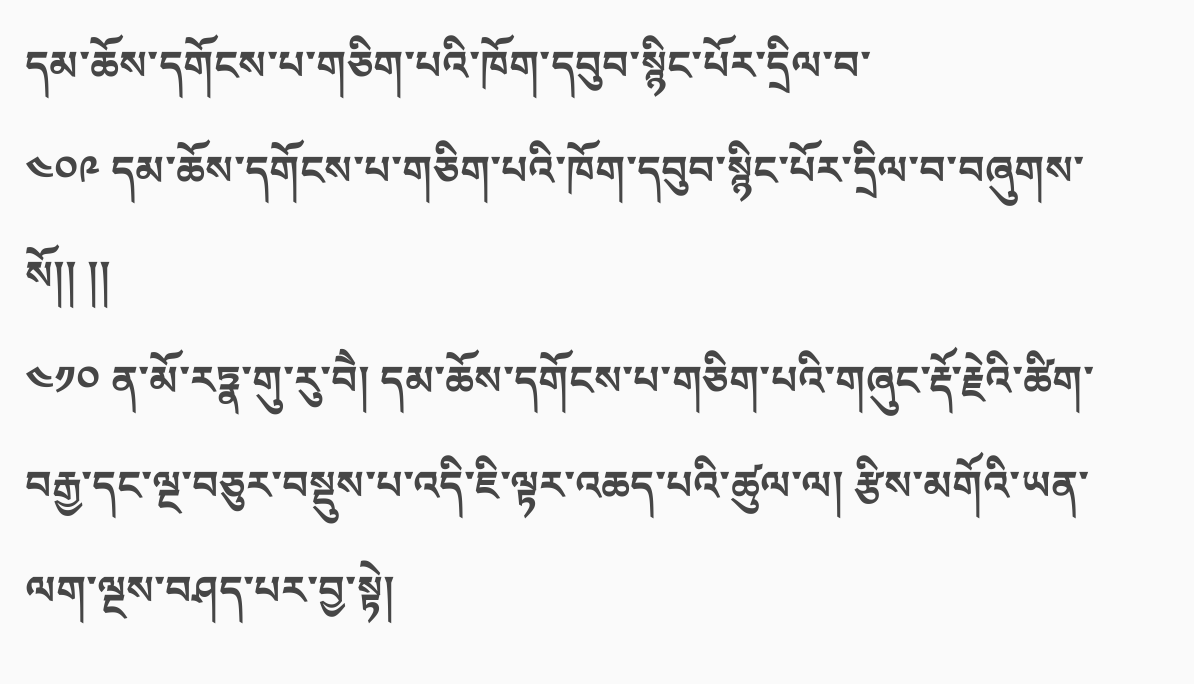དམ་ཆོས་དགོངས་པ་གཅིག་པའི་ཁོག་དབུབ་སྙིང་པོར་དྲིལ་བ་
༤༠༩ དམ་ཆོས་དགོངས་པ་གཅིག་པའི་ཁོག་དབུབ་སྙིང་པོར་དྲིལ་བ་བཞུགས་སོ།། །།
༤༡༠ ན་མོ་རཏྣ་གུ་རུ་བཻ། དམ་ཆོས་དགོངས་པ་གཅིག་པའི་གཞུང་རྡོ་རྗེའི་ཚིག་བརྒྱ་དང་ལྔ་བཅུར་བསྡུས་པ་འདི་ཇི་ལྟར་འཆད་པའི་ཚུལ་ལ། རྩིས་མགོའི་ཡན་ལག་ལྔས་བཤད་པར་བྱ་སྟེ།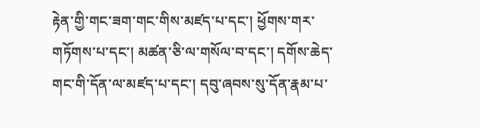རྟེན་གྱི་གང་ཟག་གང་གིས་མཛད་པ་དང་། ཕྱོགས་གར་གཏོགས་པ་དང་། མཚན་ཅི་ལ་གསོལ་བ་དང་། དགོས་ཆེད་གང་གི་དོན་ལ་མཛད་པ་དང་། དབུ་ཞབས་སུ་དོན་རྣམ་པ་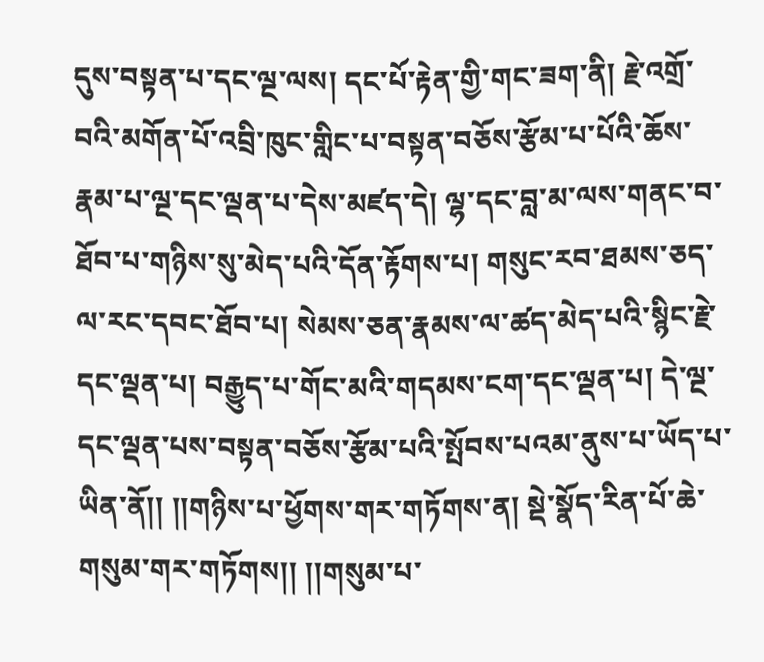དུས་བསྟན་པ་དང་ལྔ་ལས། དང་པོ་རྟེན་གྱི་གང་ཟག་ནི། རྗེ་འགྲོ་བའི་མགོན་པོ་འབྲི་ཁུང་གླིང་པ་བསྟན་བཅོས་རྩོམ་པ་པོའི་ཆོས་རྣམ་པ་ལྔ་དང་ལྡན་པ་དེས་མཛད་དེ། ལྷ་དང་བླ་མ་ལས་གནང་བ་ཐོབ་པ་གཉིས་སུ་མེད་པའི་དོན་རྟོགས་པ། གསུང་རབ་ཐམས་ཅད་ལ་རང་དབང་ཐོབ་པ། སེམས་ཅན་རྣམས་ལ་ཚད་མེད་པའི་སྙིང་རྗེ་དང་ལྡན་པ། བརྒྱུད་པ་གོང་མའི་གདམས་ངག་དང་ལྡན་པ། དེ་ལྔ་དང་ལྡན་པས་བསྟན་བཅོས་རྩོམ་པའི་སྤོབས་པའམ་ནུས་པ་ཡོད་པ་ཡིན་ནོ།། །།གཉིས་པ་ཕྱོགས་གར་གཏོགས་ན། སྡེ་སྣོད་རིན་པོ་ཆེ་གསུམ་གར་གཏོགས།། །།གསུམ་པ་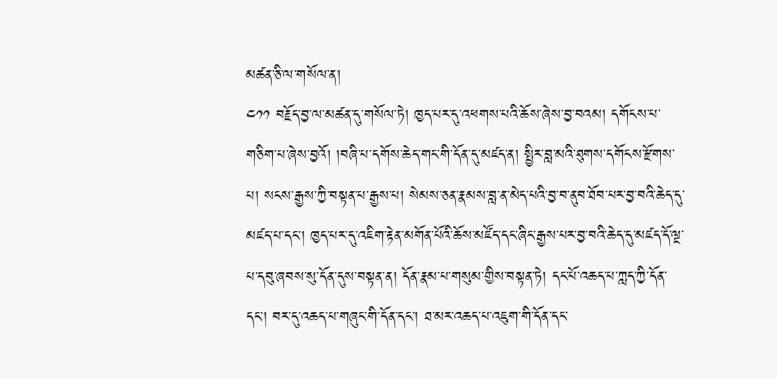མཚན་ཅི་ལ་གསོལ་ན།
༤༡༡ བརྗོད་བྱ་ལ་མཚན་དུ་གསོལ་ཏེ། ཁྱད་པར་དུ་འཕགས་པའི་ཆོས་ཞེས་བྱ་བའམ། དགོངས་པ་གཅིག་པ་ཞེས་བྱའོ། །བཞི་པ་དགོས་ཆེད་གང་གི་དོན་དུ་མཛད་ན། སྤྱིར་བླ་མའི་ཐུགས་དགོངས་རྫོགས་པ། སངས་རྒྱས་ཀྱི་བསྟན་པ་རྒྱས་པ། སེམས་ཅན་རྣམས་བླ་ན་མེད་པའི་བྱ་བ་ནུབ་ཐོབ་པར་བྱ་བའི་ཆེད་དུ་མཛད་པ་དང་། ཁྱད་པར་དུ་འཇིག་རྟེན་མགོན་པོའི་ཆོས་མཛོད་དང་ཞིང་རྒྱས་པར་བྱ་བའི་ཆེད་དུ་མཛད་དོ་ལྔ་པ་དབུ་ཞབས་སུ་དོན་དུས་བསྟན་ན། དོན་རྣམ་པ་གསུམ་གྱིས་བསྟན་ཏེ། དང་པོ་འཆད་པ་ཀླད་ཀྱི་དོན་དང་། བར་དུ་འཆད་པ་གཞུང་གི་དོན་དང་། ཐ་མར་འཆད་པ་འཇུག་གི་དོན་དང་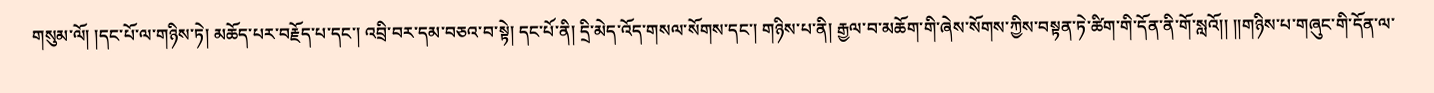གསུམ་ལོ། །དང་པོ་ལ་གཉིས་ཏེ། མཆོད་པར་བརྗོད་པ་དང་། འབྲི་བར་དམ་བཅའ་བ་སྟེ། དང་པོ་ནི། དྲི་མེད་འོད་གསལ་སོགས་དང་། གཉིས་པ་ནི། རྒྱལ་བ་མཆོག་གི་ཞེས་སོགས་ཀྱིས་བསྟན་ཏེ་ཚིག་གི་དོན་ནི་གོ་སླའོ།། །།གཉིས་པ་གཞུང་གི་དོན་ལ་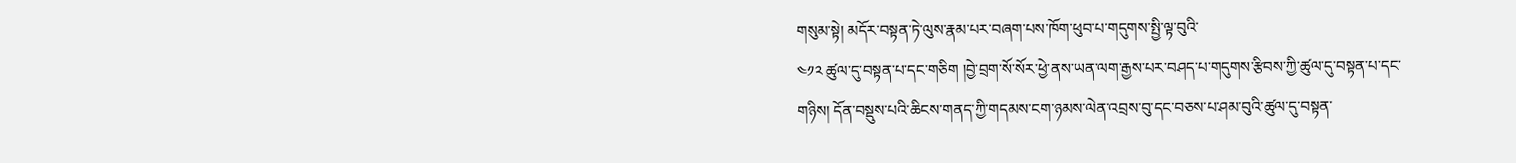གསུམ་སྟེ། མདོར་བསྟན་ཏེ་ལུས་རྣམ་པར་བཞག་པས་ཁོག་ཕུབ་པ་གདུགས་སྤྱི་ལྟ་བུའི་
༤༡༢ ཚུལ་དུ་བསྟན་པ་དང་གཅིག །བྱེ་བྲག་སོ་སོར་ཕྱེ་ནས་ཡན་ལག་རྒྱས་པར་བཤད་པ་གདུགས་རྩིབས་ཀྱི་ཚུལ་དུ་བསྟན་པ་དང་གཉིས། དོན་བསྡུས་པའི་ཆིངས་གནད་ཀྱི་གདམས་ངག་ཉམས་ལེན་འབྲས་བུ་དང་བཅས་པ་ཤམ་བུའི་ཚུལ་དུ་བསྟན་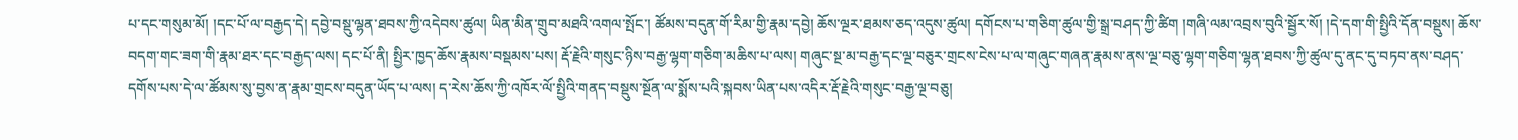པ་དང་གསུམ་མོ། །དང་པོ་ལ་བརྒྱད་དེ། དབྱེ་བསྡུ་ལྷན་ཐབས་ཀྱི་འདེབས་ཚུལ། ཡིན་མིན་གྲུབ་མཐའི་འགལ་སྤོང་། ཚོམས་བདུན་གོ་རིམ་གྱི་རྣམ་དབྱེ། ཆོས་ལྔར་ཐམས་ཅད་འདུས་ཚུལ། དགོངས་པ་གཅིག་ཚུལ་གྱི་སྒྲ་བཤད་ཀྱི་ཚིག །གཞི་ལམ་འབྲས་བུའི་སྦྱོར་སོ། །དེ་དག་གི་སྤྱིའི་དོན་བསྡུས། ཆོས་བདག་གང་ཟག་གི་རྣམ་ཐར་དང་བརྒྱད་ལས། དང་པོ་ནི། སྤྱིར་ཁྱད་ཆོས་རྣམས་བསྡམས་པས། རྡོ་རྗེའི་གསུང་ཉིས་བརྒྱ་ལྷག་གཅིག་མཆིས་པ་ལས། གཞུང་སྔ་མ་བརྒྱ་དང་ལྔ་བཅུར་གྲངས་ངེས་པ་ལ་གཞུང་གཞན་རྣམས་ནས་ལྔ་བཅུ་ལྷག་གཅིག་ལྷན་ཐབས་ཀྱི་ཚུལ་དུ་ནང་དུ་བཏབ་ནས་བཤད་དགོས་པས་དེ་ལ་ཚོམས་སུ་བྱས་ན་རྣམ་གྲངས་བདུན་ཡོད་པ་ལས། ད་རེས་ཆོས་ཀྱི་འཁོར་ལོ་སྤྱིའི་གནད་བསྡུས་སྔོན་ལ་སྨོས་པའི་སྐབས་ཡིན་པས་འདིར་རྡོ་རྗེའི་གསུང་བརྒྱ་ལྔ་བཅུ།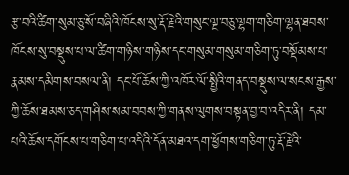རྩ་བའི་ཚིག་སུམ་ཅུ་སོ་བཞིའི་ཁོངས་སུ་རྡོ་རྗེའི་གསུང་ལྔ་བཅུ་ལྷག་གཅིག་ལྷན་ཐབས་ཁོངས་སུ་བསྡུས་པ་ལ་ཚིག་གཉིས་གཉིས་དང་གསུམ་གསུམ་གཅིག་ཏུ་བསྡོམས་པ་རྣམས་དམིགས་བསལ་ནི། དང་པོ་ཆོས་ཀྱི་འཁོར་ལོ་སྤྱིའི་གནད་བསྡུས་ལ་སངས་རྒྱས་ཀྱི་ཆོས་ཐམས་ཅད་གཤིས་སམ་བབས་ཀྱི་གནས་ལུགས་བསྟན་བྱ་བ་འདིར་ནི། དམ་པའི་ཆོས་དགོངས་པ་གཅིག་པ་འདིའི་དོན་མཐའ་དག་ཕྱོགས་གཅིག་ཏུ་རྡོ་རྗེའི་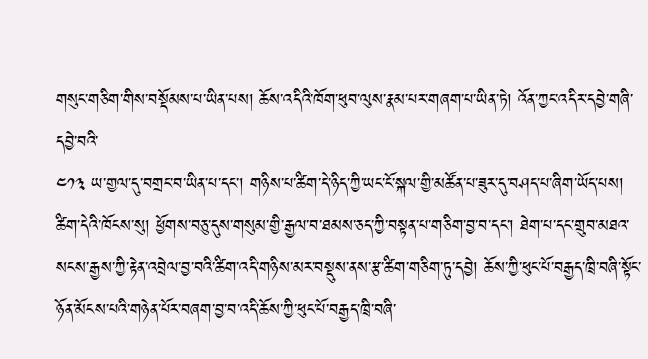གསུང་གཅིག་གིས་བསྡོམས་པ་ཡིན་པས། ཆོས་འདིའི་ཁོག་ཕུབ་ལུས་རྣམ་པར་གཞག་པ་ཡིན་ཏེ། འོན་ཀྱང་འདིར་དབྱེ་གཞི་དབྱེ་བའི་
༤༡༣ ཡ་གྱལ་དུ་བགྲང་བ་ཡིན་པ་དང་། གཉིས་པ་ཚིག་དེ་ཉིད་ཀྱི་ཡང་ངོ་སྐལ་གྱི་མཚོན་པ་ཟུར་དུ་བཤད་པ་ཞིག་ཡོད་པས། ཚིག་དེའི་ཁོངས་སུ། ཕྱོགས་བཅུ་དུས་གསུམ་གྱི་རྒྱལ་བ་ཐམས་ཅད་ཀྱི་བསྟན་པ་གཅིག་བྱ་བ་དང་། ཐེག་པ་དང་གྲུབ་མཐའ་སངས་རྒྱས་ཀྱི་རྟེན་འབྲེལ་བྱ་བའི་ཚིག་འདི་གཉིས་མར་བསྡུས་ནས་རྩ་ཚིག་གཅིག་ཏུ་དབྱེ། ཆོས་ཀྱི་ཕུང་པོ་བརྒྱད་ཁྲི་བཞི་སྟོང་ཉོན་མོངས་པའི་གཉེན་པོར་བཞག་བྱ་བ་འདི་ཆོས་ཀྱི་ཕུང་པོ་བརྒྱད་ཁྲི་བཞི་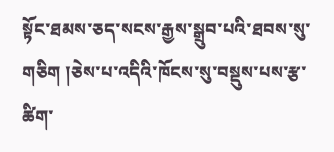སྟོང་ཐམས་ཅད་སངས་རྒྱས་སྒྲུབ་པའི་ཐབས་སུ་གཅིག །ཅེས་པ་འདིའི་ཁོངས་སུ་བསྡུས་པས་རྩ་ཚིག་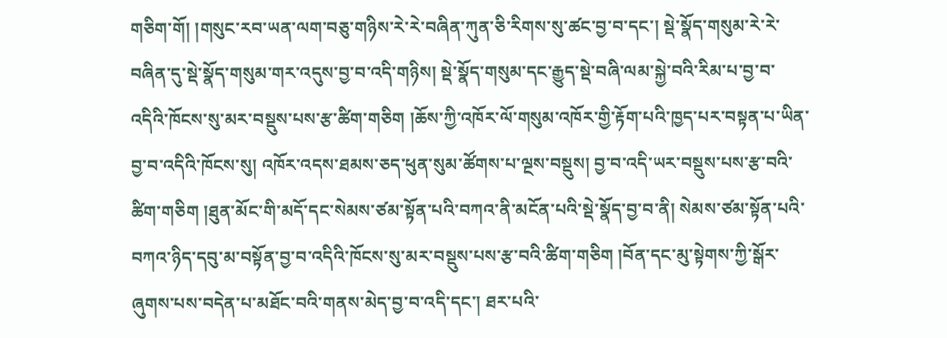གཅིག་གོ། །གསུང་རབ་ཡན་ལག་བཅུ་གཉིས་རེ་རེ་བཞིན་ཀུན་ཅི་རིགས་སུ་ཚང་བྱ་བ་དང་། སྡེ་སྣོད་གསུམ་རེ་རེ་བཞིན་དུ་སྡེ་སྣོད་གསུམ་གར་འདུས་བྱ་བ་འདི་གཉིས། སྡེ་སྣོད་གསུམ་དང་རྒྱུད་སྡེ་བཞི་ལམ་སྐྱེ་བའི་རིམ་པ་བྱ་བ་འདིའི་ཁོངས་སུ་མར་བསྡུས་པས་རྩ་ཚིག་གཅིག །ཆོས་ཀྱི་འཁོར་ལོ་གསུམ་འཁོར་གྱི་རྟོག་པའི་ཁྱད་པར་བསྟན་པ་ཡིན་བྱ་བ་འདིའི་ཁོངས་སུ། འཁོར་འདས་ཐམས་ཅད་ཕུན་སུམ་ཚོགས་པ་ལྔས་བསྡུས། བྱ་བ་འདི་ཡར་བསྡུས་པས་རྩ་བའི་ཚིག་གཅིག །ཐུན་མོང་གི་མདོ་དང་སེམས་ཙམ་སྟོན་པའི་བཀའ་ནི་མངོན་པའི་སྡེ་སྣོད་བྱ་བ་ནི། སེམས་ཙམ་སྟོན་པའི་བཀའ་ཉིད་དབུ་མ་བསྟོན་བྱ་བ་འདིའི་ཁོངས་སུ་མར་བསྡུས་པས་རྩ་བའི་ཚིག་གཅིག །བོན་དང་མུ་སྟེགས་ཀྱི་སྒོར་ཞུགས་པས་བདེན་པ་མཐོང་བའི་གནས་མེད་བྱ་བ་འདི་དང་། ཐར་པའི་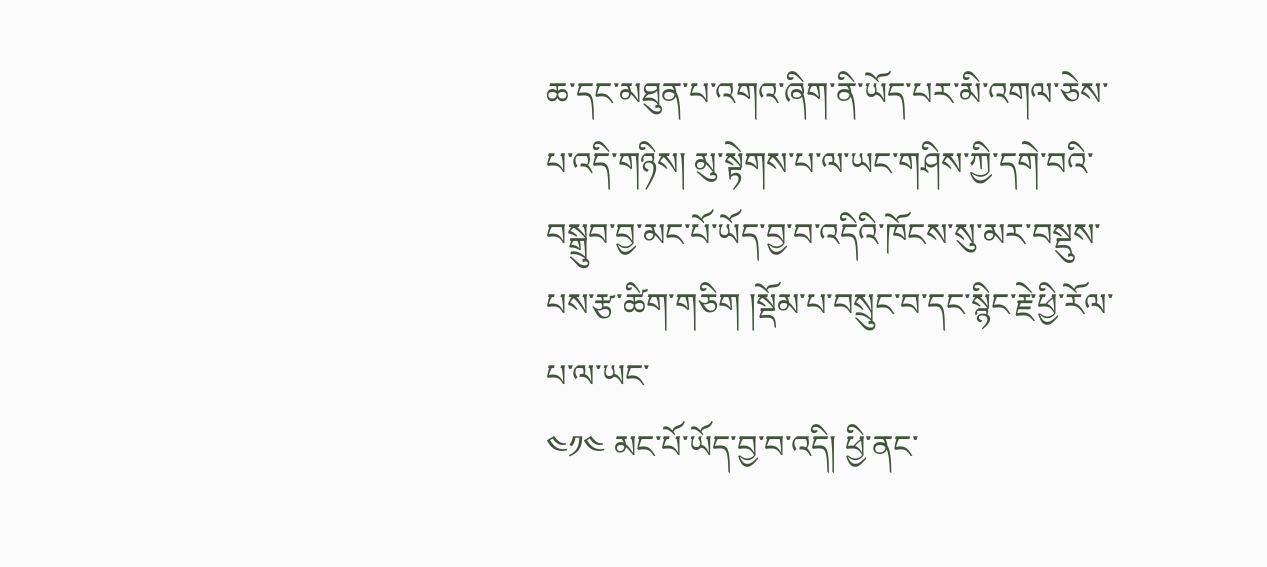ཆ་དང་མཐུན་པ་འགའ་ཞིག་ནི་ཡོད་པར་མི་འགལ་ཅེས་པ་འདི་གཉིས། མུ་སྟེགས་པ་ལ་ཡང་གཤིས་ཀྱི་དགེ་བའི་བསྒྲུབ་བྱ་མང་པོ་ཡོད་བྱ་བ་འདིའི་ཁོངས་སུ་མར་བསྡུས་པས་རྩ་ཚིག་གཅིག །སྡོམ་པ་བསྲུང་བ་དང་སྙིང་རྗེ་ཕྱི་རོལ་པ་ལ་ཡང་
༤༡༤ མང་པོ་ཡོད་བྱ་བ་འདི། ཕྱི་ནང་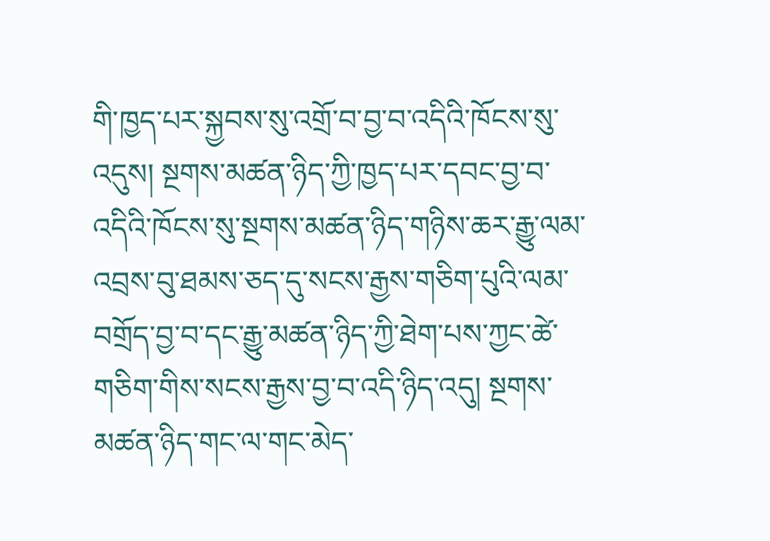གི་ཁྱད་པར་སྐྱབས་སུ་འགྲོ་བ་བྱ་བ་འདིའི་ཁོངས་སུ་འདུས། སྔགས་མཚན་ཉིད་ཀྱི་ཁྱད་པར་དབང་བྱ་བ་འདིའི་ཁོངས་སུ་སྔགས་མཚན་ཉིད་གཉིས་ཆར་རྒྱུ་ལམ་འབྲས་བུ་ཐམས་ཅད་དུ་སངས་རྒྱས་གཅིག་པུའི་ལམ་བགྲོད་བྱ་བ་དང་རྒྱུ་མཚན་ཉིད་ཀྱི་ཐེག་པས་ཀྱང་ཚེ་གཅིག་གིས་སངས་རྒྱས་བྱ་བ་འདི་ཉིད་འདུ། སྔགས་མཚན་ཉིད་གང་ལ་གང་མེད་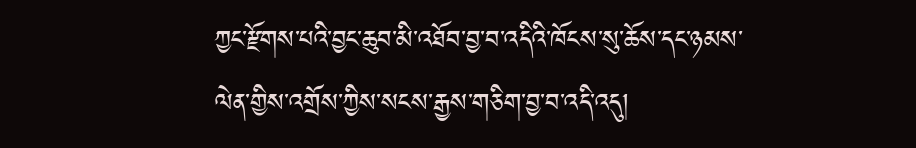ཀྱང་རྫོགས་པའི་བྱང་ཆུབ་མི་འཐོབ་བྱ་བ་འདིའི་ཁོངས་སུ་ཆོས་དང་ཉམས་ལེན་གྱིས་འགྲོས་ཀྱིས་སངས་རྒྱས་གཅིག་བྱ་བ་འདི་འདུ།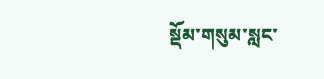སྡོམ་གསུམ་སླང་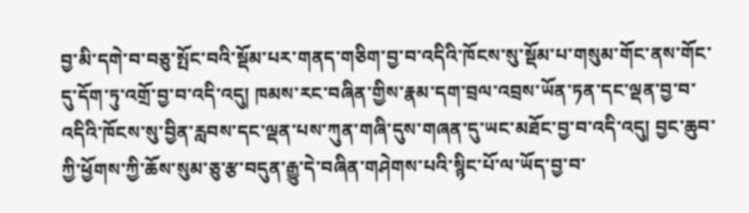བྱ་མི་དགེ་བ་བཅུ་སྤོང་བའི་སྡོམ་པར་གནད་གཅིག་བྱ་བ་འདིའི་ཁོངས་སུ་སྡོམ་པ་གསུམ་གོང་ནས་གོང་དུ་དོག་ཏུ་འགྲོ་བྱ་བ་འདི་འདུ། ཁམས་རང་བཞིན་གྱིས་རྣམ་དག་བྲལ་འབྲས་ཡོན་ཏན་དང་ལྡན་བྱ་བ་འདིའི་ཁོངས་སུ་བྱིན་རླབས་དང་ལྡན་པས་ཀུན་གཞི་དུས་གཞན་དུ་ཡང་མཐོང་བྱ་བ་འདི་འདུ། བྱང་ཆུབ་ཀྱི་ཕྱོགས་ཀྱི་ཆོས་སུམ་ཅུ་རྩ་བདུན་རྒྱུ་དེ་བཞིན་གཤེགས་པའི་སྙིང་པོ་ལ་ཡོད་བྱ་བ་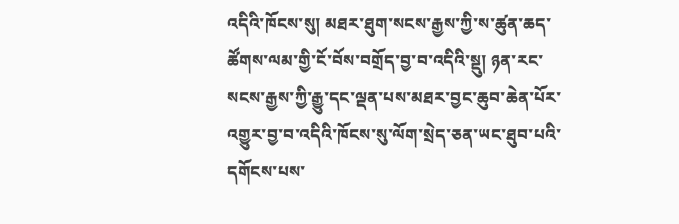འདིའི་ཁོངས་སུ། མཐར་ཐུག་སངས་རྒྱས་ཀྱི་ས་ཚུན་ཆད་ཚོགས་ལམ་གྱི་ངོ་བོས་བགྲོད་བྱ་བ་འདིའི་སྡུ། ཉན་རང་སངས་རྒྱས་ཀྱི་རྒྱུ་དང་ལྡན་པས་མཐར་བྱང་ཆུབ་ཆེན་པོར་འགྱུར་བྱ་བ་འདིའི་ཁོངས་སུ་ལོག་སྲེད་ཅན་ཡང་ཐུབ་པའི་དགོངས་པས་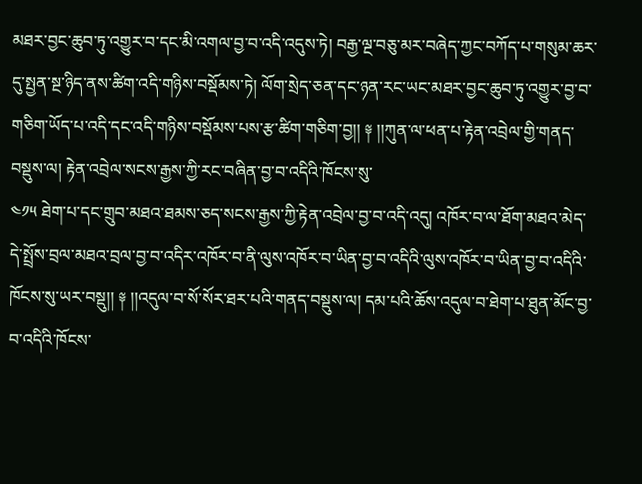མཐར་བྱང་ཆུབ་ཏུ་འགྱུར་བ་དང་མི་འགལ་བྱ་བ་འདི་འདུས་ཏེ། བརྒྱ་ལྔ་བཅུ་མར་བཞེད་ཀྱང་བཀོད་པ་གསུམ་ཆར་དུ་སྤྱན་སྔ་ཉིད་ནས་ཚིག་འདི་གཉིས་བསྡོམས་ཏེ། ལོག་སྲེད་ཅན་དང་ཉན་རང་ཡང་མཐར་བྱང་ཆུབ་ཏུ་འགྱུར་བྱ་བ་གཅིག་ཡོད་པ་འདི་དང་འདི་གཉིས་བསྡོམས་པས་རྩ་ཚིག་གཅིག་བྱ།། ༈ །།ཀུན་ལ་ཕན་པ་རྟེན་འབྲེལ་གྱི་གནད་བསྡུས་ལ། རྟེན་འབྲེལ་སངས་རྒྱས་ཀྱི་རང་བཞིན་བྱ་བ་འདིའི་ཁོངས་སུ་
༤༡༥ ཐེག་པ་དང་གྲུབ་མཐའ་ཐམས་ཅད་སངས་རྒྱས་ཀྱི་རྟེན་འབྲེལ་བྱ་བ་འདི་འདུ། འཁོར་བ་ལ་ཐོག་མཐའ་མེད་དེ་སྤྲོས་བྲལ་མཐའ་བྲལ་བྱ་བ་འདིར་འཁོར་བ་ནི་ལུས་འཁོར་བ་ཡིན་བྱ་བ་འདིའི་ལུས་འཁོར་བ་ཡིན་བྱ་བ་འདིའི་ཁོངས་སུ་ཡར་བསྡུ།། ༈ །།འདུལ་བ་སོ་སོར་ཐར་པའི་གནད་བསྡུས་ལ། དམ་པའི་ཆོས་འདུལ་བ་ཐེག་པ་ཐུན་མོང་བྱ་བ་འདིའི་ཁོངས་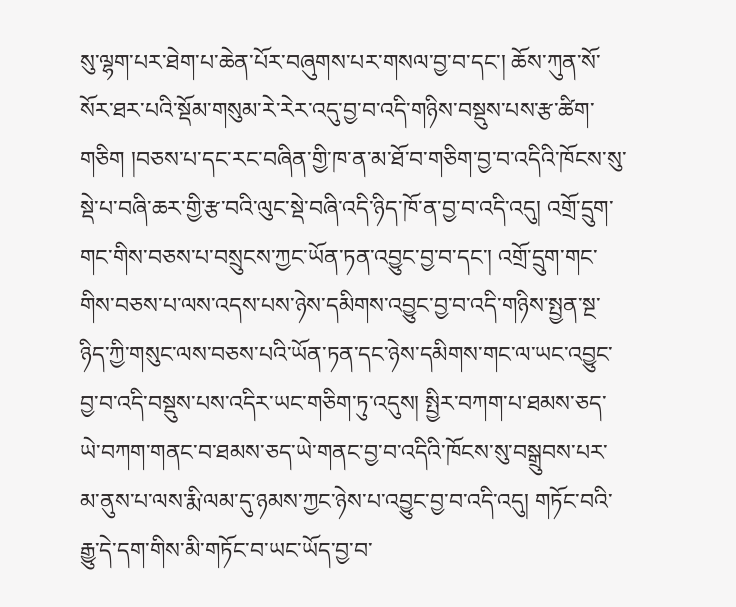སུ་ལྷག་པར་ཐེག་པ་ཆེན་པོར་བཞུགས་པར་གསལ་བྱ་བ་དང་། ཆོས་ཀུན་སོ་སོར་ཐར་པའི་སྡོམ་གསུམ་རེ་རེར་འདུ་བྱ་བ་འདི་གཉིས་བསྡུས་པས་རྩ་ཚིག་གཅིག །བཅས་པ་དང་རང་བཞིན་གྱི་ཁ་ན་མ་ཐོ་བ་གཅིག་བྱ་བ་འདིའི་ཁོངས་སུ་སྡེ་པ་བཞི་ཆར་གྱི་རྩ་བའི་ལུང་སྡེ་བཞི་འདི་ཉིད་ཁོ་ན་བྱ་བ་འདི་འདུ། འགྲོ་དྲུག་གང་གིས་བཅས་པ་བསྲུངས་ཀྱང་ཡོན་ཏན་འབྱུང་བྱ་བ་དང་། འགྲོ་དྲུག་གང་གིས་བཅས་པ་ལས་འདས་པས་ཉེས་དམིགས་འབྱུང་བྱ་བ་འདི་གཉིས་སྤྱན་སྔ་ཉིད་ཀྱི་གསུང་ལས་བཅས་པའི་ཡོན་ཏན་དང་ཉེས་དམིགས་གང་ལ་ཡང་འབྱུང་བྱ་བ་འདི་བསྡུས་པས་འདིར་ཡང་གཅིག་ཏུ་འདུས། སྤྱིར་བཀག་པ་ཐམས་ཅད་ཡེ་བཀག་གནང་བ་ཐམས་ཅད་ཡེ་གནང་བྱ་བ་འདིའི་ཁོངས་སུ་བསྒྲུབས་པར་མ་ནུས་པ་ལས་རྨི་ལམ་དུ་ཉམས་ཀྱང་ཉེས་པ་འབྱུང་བྱ་བ་འདི་འདུ། གཏོང་བའི་རྒྱུ་དེ་དག་གིས་མི་གཏོང་བ་ཡང་ཡོད་བྱ་བ་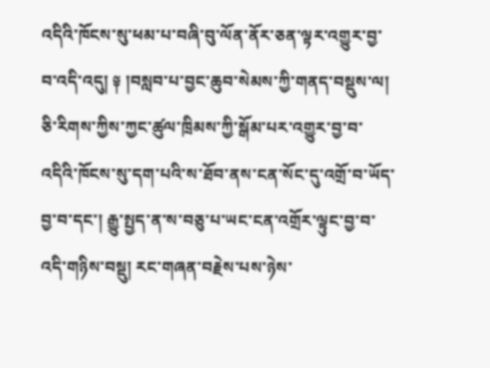འདིའི་ཁོངས་སུ་ཕམ་པ་བཞི་བུ་ལོན་ནོར་ཅན་ལྟར་འགྱུར་བྱ་བ་འདི་འདུ། ༈ །བསླབ་པ་བྱང་ཆུབ་སེམས་ཀྱི་གནད་བསྡུས་ལ། ཅི་རིགས་ཀྱིས་ཀྱང་ཚུལ་ཁྲིམས་ཀྱི་སྒོམ་པར་འགྱུར་བྱ་བ་འདིའི་ཁོངས་སུ་དག་པའི་ས་ཐོབ་ནས་ངན་སོང་དུ་འགྲོ་བ་ཡོད་བྱ་བ་དང་། རྒྱུ་སྤྱད་ན་ས་བཅུ་པ་ཡང་ངན་འགྲོར་ལྟུང་བྱ་བ་འདི་གཉིས་བསྡུ། རང་གཞན་བརྗེས་པས་ཉེས་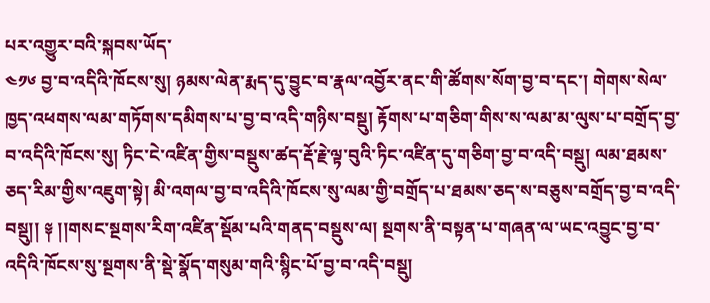པར་འགྱུར་བའི་སྐབས་ཡོད་
༤༡༦ བྱ་བ་འདིའི་ཁོངས་སུ། ཉམས་ལེན་རྨད་དུ་བྱུང་བ་རྣལ་འབྱོར་ནང་གི་ཚོགས་སོག་བྱ་བ་དང་། གེགས་སེལ་ཁྱད་འཕགས་ལམ་གཏོགས་དམིགས་པ་བྱ་བ་འདི་གཉིས་བསྡུ། རྟོགས་པ་གཅིག་གིས་ས་ལམ་མ་ལུས་པ་བགྲོད་བྱ་བ་འདིའི་ཁོངས་སུ། ཏིང་ངེ་འཛིན་གྱིས་བསྡུས་ཚད་རྡོ་རྗེ་ལྟ་བུའི་ཏིང་འཛིན་དུ་གཅིག་བྱ་བ་འདི་བསྡུ། ལམ་ཐམས་ཅད་རིམ་གྱིས་འཇུག་སྟེ། མི་འགལ་བྱ་བ་འདིའི་ཁོངས་སུ་ལམ་གྱི་བགྲོད་པ་ཐམས་ཅད་ས་བཅུས་བགྲོད་བྱ་བ་འདི་བསྡུ།། ༈ །།གསང་སྔགས་རིག་འཛིན་སྡོམ་པའི་གནད་བསྡུས་ལ། སྔགས་ནི་བསྟན་པ་གཞན་ལ་ཡང་འབྱུང་བྱ་བ་འདིའི་ཁོངས་སུ་སྔགས་ནི་སྡེ་སྣོད་གསུམ་གའི་སྙིང་པོ་བྱ་བ་འདི་བསྡུ།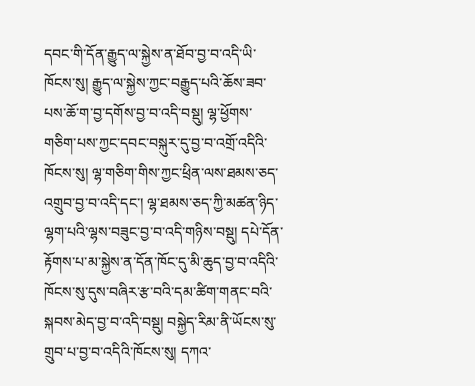དབང་གི་དོན་རྒྱུད་ལ་སྐྱེས་ན་ཐོབ་བྱ་བ་འདི་ཡི་ཁོངས་སུ། རྒྱུད་ལ་སྐྱེས་ཀྱང་བརྒྱུད་པའི་ཆོས་ཟབ་པས་ཆོ་ག་བྱ་དགོས་བྱ་བ་འདི་བསྡུ། ལྷ་ཕྱོགས་གཅིག་པས་ཀྱང་དབང་བསྐུར་དུ་བྱ་བ་འགྲོ་འདིའི་ཁོངས་སུ། ལྷ་གཅིག་གིས་ཀྱང་ཕྲིན་ལས་ཐམས་ཅད་འགྲུབ་བྱ་བ་འདི་དང་། ལྷ་ཐམས་ཅད་ཀྱི་མཚན་ཉིད་ལྷག་པའི་ལྷས་བཟུང་བྱ་བ་འདི་གཉིས་བསྡུ། དཔེ་དོན་རྟོགས་པ་མ་སྐྱེས་ན་དོན་ཁོང་དུ་མི་ཆུད་བྱ་བ་འདིའི་ཁོངས་སུ་དུས་བཞིར་རྩ་བའི་དམ་ཚིག་གནང་བའི་སྐབས་མེད་བྱ་བ་འདི་བསྡུ། བསྐྱེད་རིམ་ནི་ཡོངས་སུ་གྲུབ་པ་བྱ་བ་འདིའི་ཁོངས་སུ། དཀའ་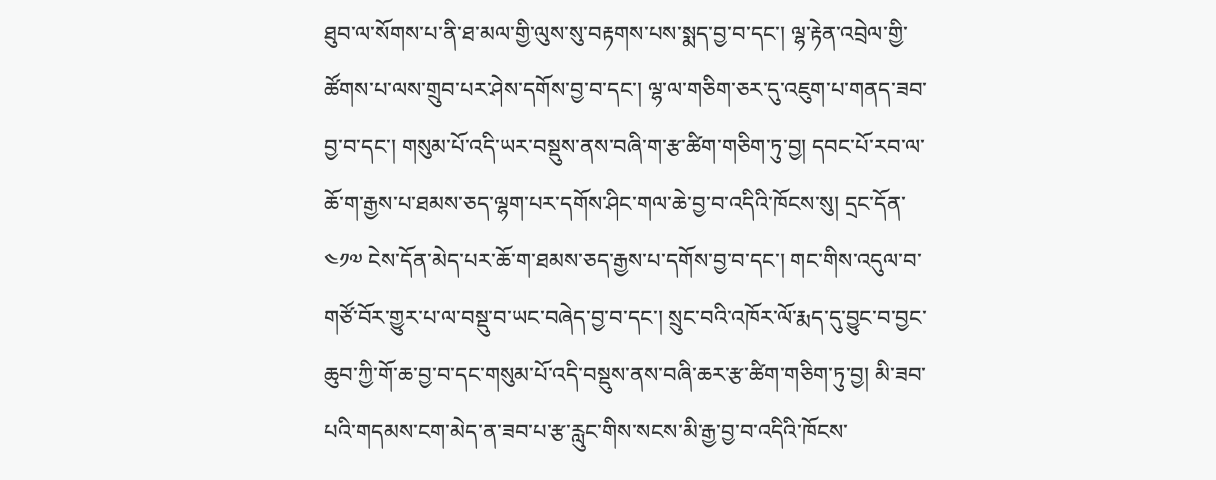ཐུབ་ལ་སོགས་པ་ནི་ཐ་མལ་གྱི་ལུས་སུ་བརྟགས་པས་སྨད་བྱ་བ་དང་། ལྷ་རྟེན་འབྲེལ་གྱི་ཚོགས་པ་ལས་གྲུབ་པར་ཤེས་དགོས་བྱ་བ་དང་། ལྷ་ལ་གཅིག་ཅར་དུ་འཇུག་པ་གནད་ཟབ་བྱ་བ་དང་། གསུམ་པོ་འདི་ཡར་བསྡུས་ནས་བཞི་ག་རྩ་ཚིག་གཅིག་ཏུ་བྱ། དབང་པོ་རབ་ལ་ཆོ་ག་རྒྱས་པ་ཐམས་ཅད་ལྷག་པར་དགོས་ཤིང་གལ་ཆེ་བྱ་བ་འདིའི་ཁོངས་སུ། དྲང་དོན་
༤༡༧ ངེས་དོན་མེད་པར་ཆོ་ག་ཐམས་ཅད་རྒྱས་པ་དགོས་བྱ་བ་དང་། གང་གིས་འདུལ་བ་གཙོ་བོར་གྱུར་པ་ལ་བསྡུ་བ་ཡང་བཞེད་བྱ་བ་དང་། སྲུང་བའི་འཁོར་ལོ་རྨད་དུ་བྱུང་བ་བྱང་ཆུབ་ཀྱི་གོ་ཆ་བྱ་བ་དང་གསུམ་པོ་འདི་བསྡུས་ནས་བཞི་ཆར་རྩ་ཚིག་གཅིག་ཏུ་བྱ། མི་ཟབ་པའི་གདམས་ངག་མེད་ན་ཟབ་པ་རྩ་རླུང་གིས་སངས་མི་རྒྱ་བྱ་བ་འདིའི་ཁོངས་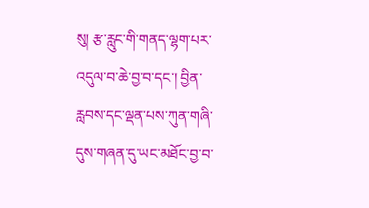སུ། རྩ་རླུང་གི་གནད་ལྷག་པར་འདུལ་བ་ཆེ་བྱ་བ་དང་། བྱིན་རླབས་དང་ལྡན་པས་ཀུན་གཞི་དུས་གཞན་དུ་ཡང་མཐོང་བྱ་བ་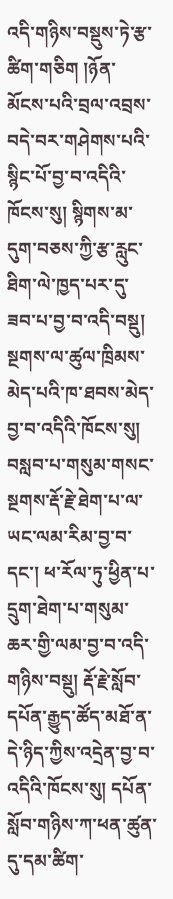འདི་གཉིས་བསྡུས་ཏེ་རྩ་ཚིག་གཅིག །ཉོན་མོངས་པའི་བྲལ་འབྲས་བདེ་བར་གཤེགས་པའི་སྙིང་པོ་བྱ་བ་འདིའི་ཁོངས་སུ། སྙིགས་མ་དུག་བཅས་ཀྱི་རྩ་རླུང་ཐིག་ལེ་ཁྱད་པར་དུ་ཟབ་པ་བྱ་བ་འདི་བསྡུ། སྔགས་ལ་ཚུལ་ཁྲིམས་མེད་པའི་ཁ་ཐབས་མེད་བྱ་བ་འདིའི་ཁོངས་སུ། བསླབ་པ་གསུམ་གསང་སྔགས་རྡོ་རྗེ་ཐེག་པ་ལ་ཡང་ལམ་རིམ་བྱ་བ་དང་། ཕ་རོལ་ཏུ་ཕྱིན་པ་དྲུག་ཐེག་པ་གསུམ་ཆར་གྱི་ལམ་བྱ་བ་འདི་གཉིས་བསྡུ། རྡོ་རྗེ་སློབ་དཔོན་རྒྱུད་ཚོད་མཐོ་ན་དེ་ཉིད་ཀྱིས་འདྲེན་བྱ་བ་འདིའི་ཁོངས་སུ། དཔོན་སློབ་གཉིས་ཀ་ཕན་ཚུན་དུ་དམ་ཚིག་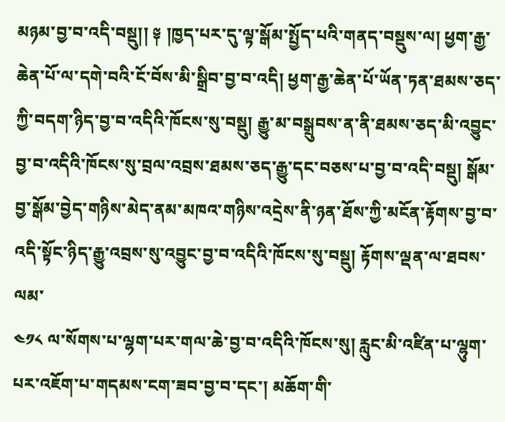མཉམ་བྱ་བ་འདི་བསྡུ།། ༈ །ཁྱད་པར་དུ་ལྟ་སྒོམ་སྤྱོད་པའི་གནད་བསྡུས་ལ། ཕྱག་རྒྱ་ཆེན་པོ་ལ་དགེ་བའི་ངོ་བོས་མི་སྒྲིབ་བྱ་བ་འདི། ཕྱག་རྒྱ་ཆེན་པོ་ཡོན་ཏན་ཐམས་ཅད་ཀྱི་བདག་ཉིད་བྱ་བ་འདིའི་ཁོངས་སུ་བསྡུ། རྒྱུ་མ་བསྒྲུབས་ན་ནི་ཐམས་ཅད་མི་འབྱུང་བྱ་བ་འདིའི་ཁོངས་སུ་བྲལ་འབྲས་ཐམས་ཅད་རྒྱུ་དང་བཅས་པ་བྱ་བ་འདི་བསྡུ། སྒོམ་བྱ་སྒོམ་བྱེད་གཉིས་མེད་ནམ་མཁའ་གཉིས་འདྲེས་ནི་ཉན་ཐོས་ཀྱི་མངོན་རྟོགས་བྱ་བ་འདི་སྟོང་ཉིད་རྒྱུ་འབྲས་སུ་འབྱུང་བྱ་བ་འདིའི་ཁོངས་སུ་བསྡུ། རྟོགས་ལྡན་ལ་ཐབས་ལམ་
༤༡༨ ལ་སོགས་པ་ལྷག་པར་གལ་ཆེ་བྱ་བ་འདིའི་ཁོངས་སུ། རླུང་མི་འཛིན་པ་ལྷུག་པར་འཇོག་པ་གདམས་ངག་ཟབ་བྱ་བ་དང་། མཆོག་གི་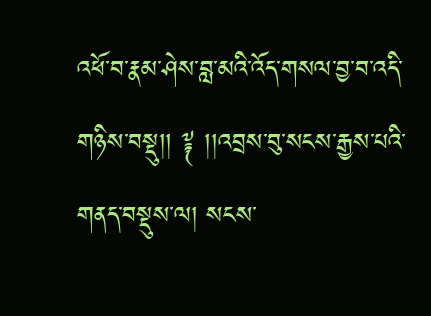འཕོ་བ་རྣམ་ཤེས་བླ་མའི་འོད་གསལ་བྱ་བ་འདི་གཉིས་བསྡུ།། ༈ །།འབྲས་བུ་སངས་རྒྱས་པའི་གནད་བསྡུས་ལ། སངས་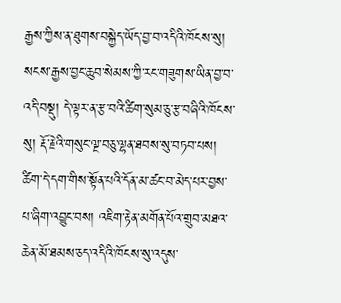རྒྱས་ཀྱིས་ན་ཐུགས་བསྐྱེད་ཡོད་བྱ་བ་འདིའི་ཁོངས་སུ། སངས་རྒྱས་བྱང་ཆུབ་སེམས་ཀྱི་རང་གཟུགས་ཡིན་བྱ་བ་འདི་བསྡུ། དེ་ལྟར་ན་རྩ་བའི་ཚིག་སུམ་ཅུ་རྩ་བཞིའི་ཁོངས་སུ། རྡོ་རྗེའི་གསུང་ལྔ་བཅུ་ལྷན་ཐབས་སུ་བཏབ་པས། ཚིག་དེ་དག་གིས་སྟོན་པའི་དོན་མ་ཚང་བ་མེད་པར་བྱས་པ་ཞིག་འབྱུང་བས། འཇིག་རྟེན་མགོན་པོའ་གྲུབ་མཐའ་ཆེན་མོ་ཐམས་ཅད་འདིའི་ཁོངས་སུ་འདུས་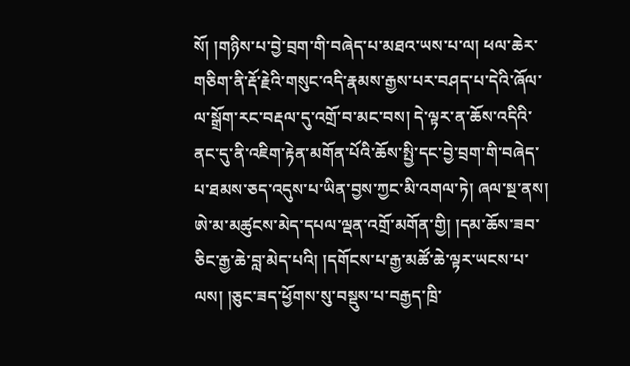སོ། །གཉིས་པ་བྱེ་བྲག་གི་བཞེད་པ་མཐའ་ཡས་པ་ལ། ཕལ་ཆེར་གཅིག་ནི་རྡོ་རྗེའི་གསུང་འདི་རྣམས་རྒྱས་པར་བཤད་པ་དེའི་ཞོལ་ལ་སྒྲོག་རང་བརྡལ་དུ་འགྲོ་བ་མང་བས། དེ་ལྟར་ན་ཆོས་འདིའི་ནང་དུ་ནི་འཇིག་རྟེན་མགོན་པོའི་ཆོས་སྤྱི་དང་བྱེ་བྲག་གི་བཞེད་པ་ཐམས་ཅད་འདུས་པ་ཡིན་བྱས་ཀྱང་མི་འགལ་ཏེ། ཞལ་སྔ་ནས། ཨེ་མ་མཚུངས་མེད་དཔལ་ལྡན་འགྲོ་མགོན་གྱི། །དམ་ཆོས་ཟབ་ཅིང་རྒྱ་ཆེ་བླ་མེད་པའི། །དགོངས་པ་རྒྱ་མཚོ་ཆེ་ལྟར་ཡངས་པ་ལས། །ཅུང་ཟད་ཕྱོགས་སུ་བསྡུས་པ་བརྒྱད་ཁྲི་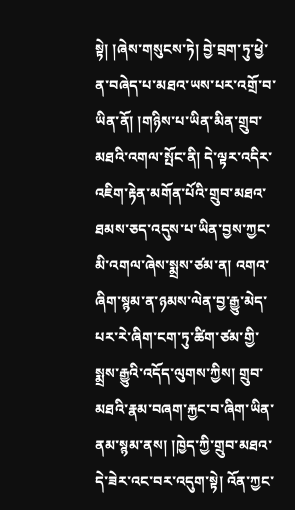སྟེ། །ཞེས་གསུངས་ཏེ། བྱེ་བྲག་ཏུ་ཕྱེ་ན་བཞེད་པ་མཐའ་ཡས་པར་འགྲོ་བ་ཡིན་ནོ། །གཉིས་པ་ཡིན་མིན་གྲུབ་མཐའི་འགལ་སྤོང་ནི། དེ་ལྟར་འདིར་འཇིག་རྟེན་མགོན་པོའི་གྲུབ་མཐའ་ཐམས་ཅད་འདུས་པ་ཡིན་བྱས་ཀྱང་མི་འགལ་ཞེས་སྨྲས་ཙམ་ན། འགའ་ཞིག་སྙམ་ན་ཉམས་ལེན་བྱ་རྒྱུ་མེད་པར་རེ་ཞིག་ངག་ཏུ་ཚིག་ཙམ་གྱི་སྨྲས་རྒྱུའི་འདོད་ལུགས་ཀྱིས། གྲུབ་མཐའི་རྣམ་བཞག་རྐྱང་བ་ཞིག་ཡིན་ནམ་སྙམ་ནས། །ཁྱེད་ཀྱི་གྲུབ་མཐའ་དེ་ཟེར་འང་བར་འདུག་སྟེ། འོན་ཀྱང་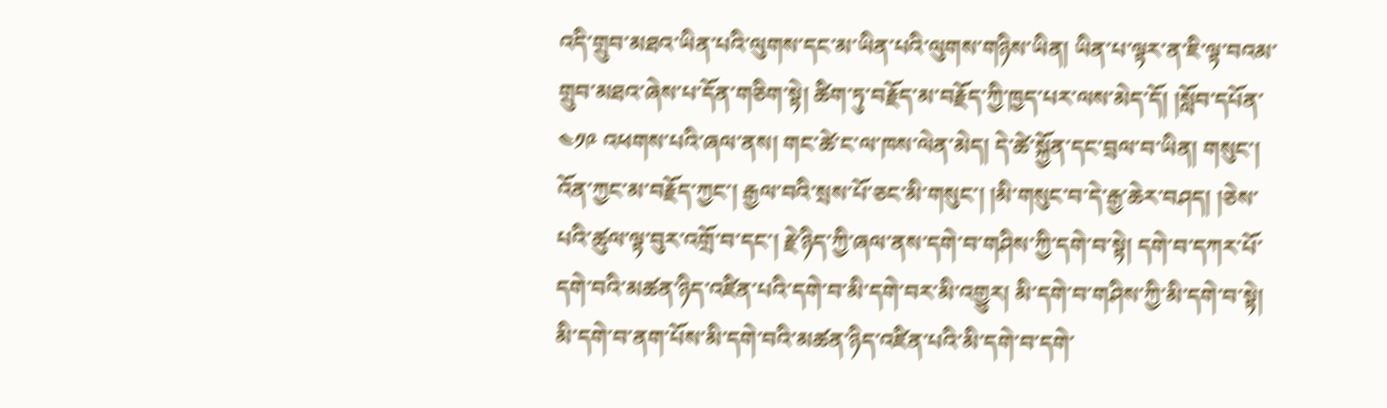འདི་གྲུབ་མཐའ་ཡིན་པའི་ལུགས་དང་མ་ཡིན་པའི་ལུགས་གཉིས་ཡིན། ཡིན་པ་ལྟར་ན་ཇི་ལྟ་བའམ་གྲུབ་མཐའ་ཞེས་པ་དོན་གཅིག་སྟེ། ཚིག་ཏུ་བརྗོད་མ་བརྗོད་ཀྱི་ཁྱད་པར་ལས་མེད་དོ། །སློབ་དཔོན་
༤༡༩ འཕགས་པའི་ཞལ་ནས། གང་ཚེ་ང་ལ་ཁས་ལེན་མེད། དེ་ཚེ་སྐྱོན་དང་བྲལ་བ་ཡིན། གསུང་། འོན་ཀྱང་མ་བརྗོད་ཀྱང་། རྒྱལ་བའི་སྲས་པོ་ཅང་མི་གསུང་། །མི་གསུང་བ་དེ་རྒྱ་ཆེར་བཤད། །ཅེས་པའི་ཚུལ་ལྟ་བུར་འགྲོ་བ་དང་། རྗེ་ཉིད་ཀྱི་ཞལ་ནས་དགེ་བ་གཤིས་ཀྱི་དགེ་བ་སྟེ། དགེ་བ་དཀར་པོ་དགེ་བའི་མཚན་ཉིད་འཛིན་པའི་དགེ་བ་མི་དགེ་བར་མི་འགྱུར། མི་དགེ་བ་གཤིས་ཀྱི་མི་དགེ་བ་སྟེ། མི་དགེ་བ་ནག་པོས་མི་དགེ་བའི་མཚན་ཉིད་འཛིན་པའི་མི་དགེ་བ་དགེ་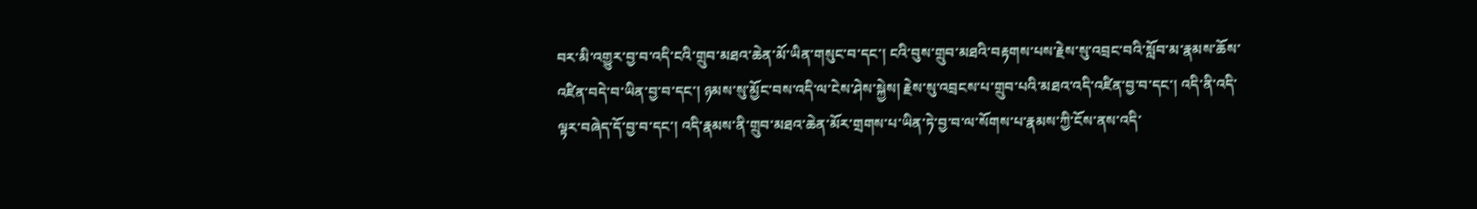བར་མི་འགྱུར་བྱ་བ་འདི་ངའི་གྲུབ་མཐའ་ཆེན་མོ་ཡིན་གསུང་བ་དང་། ངའི་བུས་གྲུབ་མཐའི་བརྟགས་པས་རྗེས་སུ་འབྲང་བའི་སློབ་མ་རྣམས་ཆོས་འཛིན་བདེ་བ་ཡིན་བྱ་བ་དང་། ཉམས་སུ་མྱོང་བས་འདི་ལ་ངེས་ཤེས་སྐྱེས། རྗེས་སུ་འབྲངས་པ་གྲུབ་པའི་མཐའ་འདི་འཛིན་བྱ་བ་དང་། འདི་ནི་འདི་ལྟར་བཞེད་དོ་བྱ་བ་དང་། འདི་རྣམས་ནི་གྲུབ་མཐའ་ཆེན་མོར་གྲགས་པ་ཡིན་ཏེ་བྱ་བ་ལ་སོགས་པ་རྣམས་ཀྱི་ངོས་ནས་འདི་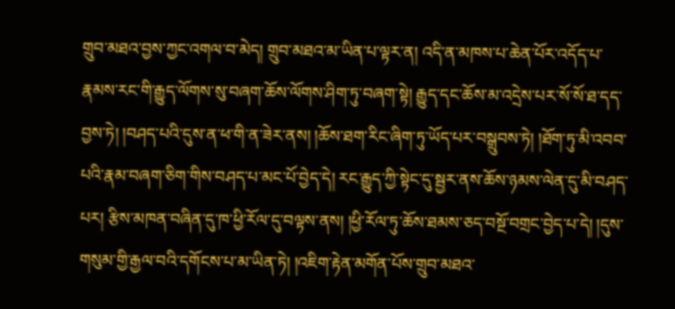གྲུབ་མཐའ་བྱས་ཀྱང་འགལ་བ་མེད། གྲུབ་མཐའ་མ་ཡིན་པ་ལྟར་ན། འདི་ན་མཁས་པ་ཆེན་པོར་འདོད་པ་རྣམས་རང་གི་རྒྱུད་ལོགས་སུ་བཞག་ཆོས་ལོགས་ཤིག་ཏུ་བཞག་སྟེ། རྒྱུད་དང་ཆོས་མ་འདྲེས་པར་སོ་སོ་ཐ་དད་བྱས་ཏེ། །བཤད་པའི་དུས་ན་ཕ་གི་ན་ཟེར་ནས། །ཆོས་ཐག་རིང་ཞིག་ཏུ་ཡོད་པར་བསྒྲུབས་ཏེ། །ཐོག་ཏུ་མི་འབབ་པའི་རྣམ་བཞག་ཅིག་གིས་བཤད་པ་མང་པོ་བྱེད་དེ། རང་རྒྱུད་ཀྱི་སྟེང་དུ་སྦྱར་ནས་ཆོས་ཉམས་ལེན་དུ་མི་བཤད་པར། རྩིས་མཁན་བཞིན་དུ་ཁ་ཕྱི་རོལ་དུ་བལྟས་ནས། །ཕྱི་རོལ་ཏུ་ཆོས་ཐམས་ཅད་བསྔོ་བགྲང་བྱེད་པ་དེ། །དུས་གསུམ་གྱི་རྒྱལ་བའི་དགོངས་པ་མ་ཡིན་ཏེ། །འཇིག་རྟེན་མགོན་པོས་གྲུབ་མཐའ་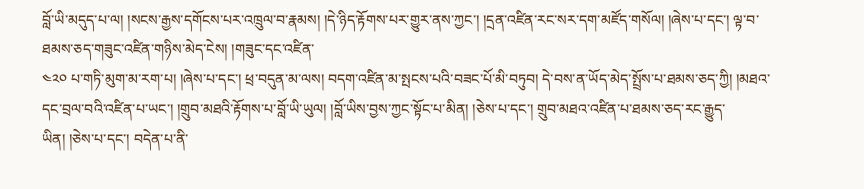བློ་ཡི་མདུད་པ་ལ། །སངས་རྒྱས་དགོངས་པར་འཁྲུལ་བ་རྣམས། །དེ་ཉིད་རྟོགས་པར་གྱུར་ནས་ཀྱང་། །དྲན་འཛིན་རང་སར་དག་མཛོད་གསོལ། །ཞེས་པ་དང་། ལྟ་བ་ཐམས་ཅད་གཟུང་འཛིན་གཉིས་མེད་ངེས། །གཟུང་དང་འཛིན་
༤༢༠ པ་གཏི་མུག་མ་རག་པ། །ཞེས་པ་དང་། ཕྲ་བདུན་མ་ལས། བདག་འཛིན་མ་སྤངས་པའི་བཟང་པོ་མི་བཏུབ། དེ་བས་ན་ཡོད་མེད་སྤྲོས་པ་ཐམས་ཅད་ཀྱི། །མཐའ་དང་བྲལ་བའི་འཛིན་པ་ཡང་། །གྲུབ་མཐའི་རྟོགས་པ་བློ་ཡི་ཡུལ། །བློ་ཡིས་བྱས་ཀྱང་སྟོང་པ་མིན། །ཅེས་པ་དང་། གྲུབ་མཐའ་འཛིན་པ་ཐམས་ཅད་རང་རྒྱུད་ཡིན། །ཅེས་པ་དང་། བདེན་པ་ནི་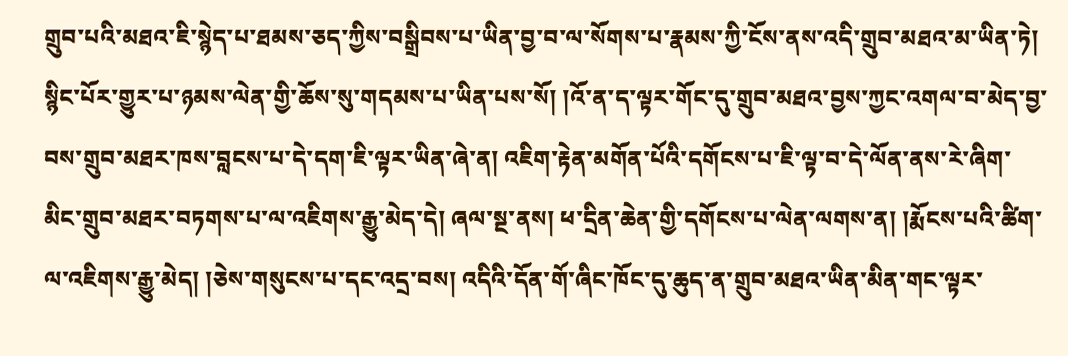གྲུབ་པའི་མཐའ་ཇི་སྙེད་པ་ཐམས་ཅད་ཀྱིས་བསྒྲིབས་པ་ཡིན་བྱ་བ་ལ་སོགས་པ་རྣམས་ཀྱི་ངོས་ནས་འདི་གྲུབ་མཐའ་མ་ཡིན་ཏེ། སྙིང་པོར་གྱུར་པ་ཉམས་ལེན་གྱི་ཆོས་སུ་གདམས་པ་ཡིན་པས་སོ། །འོ་ན་ད་ལྟར་གོང་དུ་གྲུབ་མཐའ་བྱས་ཀྱང་འགལ་བ་མེད་བྱ་བས་གྲུབ་མཐར་ཁས་བླངས་པ་དེ་དག་ཇི་ལྟར་ཡིན་ཞེ་ན། འཇིག་རྟེན་མགོན་པོའི་དགོངས་པ་ཇི་ལྟ་བ་དེ་ལོན་ནས་རེ་ཞིག་མིང་གྲུབ་མཐར་བཏགས་པ་ལ་འཇིགས་རྒྱུ་མེད་དེ། ཞལ་སྔ་ནས། ཕ་དྲིན་ཆེན་གྱི་དགོངས་པ་ལེན་ལགས་ན། །རྨོངས་པའི་ཚིག་ལ་འཇིགས་རྒྱུ་མེད། །ཅེས་གསུངས་པ་དང་འདྲ་བས། འདིའི་དོན་གོ་ཞིང་ཁོང་དུ་ཆུད་ན་གྲུབ་མཐའ་ཡིན་མིན་གང་ལྟར་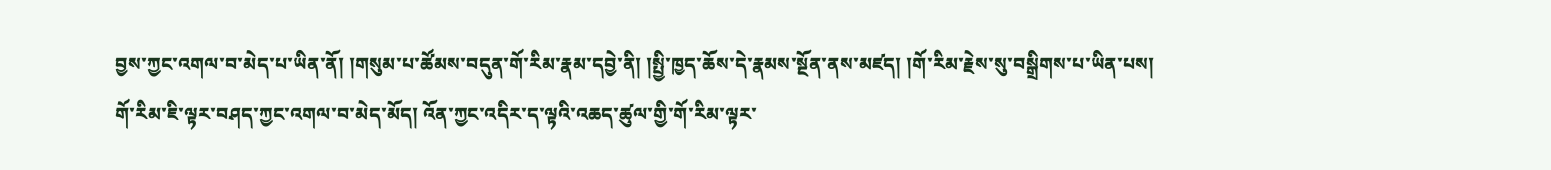བྱས་ཀྱང་འགལ་བ་མེད་པ་ཡིན་ནོ། །གསུམ་པ་ཚོམས་བདུན་གོ་རིམ་རྣམ་དབྱེ་ནི། །སྤྱི་ཁྱད་ཆོས་དེ་རྣམས་སྔོན་ནས་མཛད། །གོ་རིམ་རྗེས་སུ་བསྒྲིགས་པ་ཡིན་པས། གོ་རིམ་ཇི་ལྟར་བཤད་ཀྱང་འགལ་བ་མེད་མོད། འོན་ཀྱང་འདིར་ད་ལྟའི་འཆད་ཚུལ་གྱི་གོ་རིམ་ལྟར་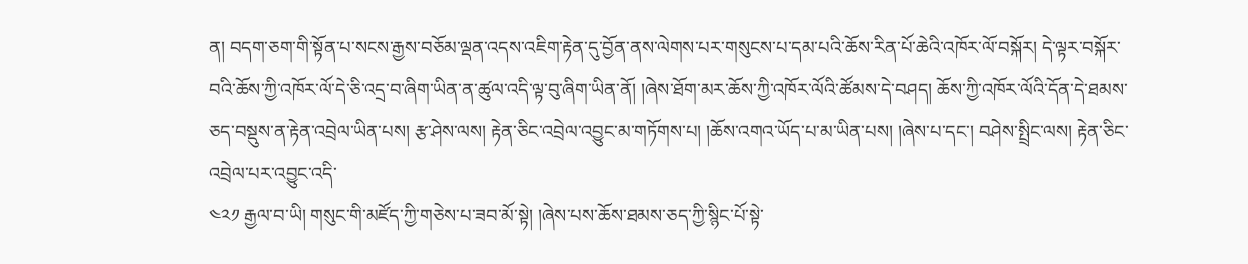ན། བདག་ཅག་གི་སྟོན་པ་སངས་རྒྱས་བཅོམ་ལྡན་འདས་འཇིག་རྟེན་དུ་བྱོན་ནས་ལེགས་པར་གསུངས་པ་དམ་པའི་ཆོས་རིན་པོ་ཆེའི་འཁོར་ལོ་བསྐོར། དེ་ལྟར་བསྐོར་བའི་ཆོས་ཀྱི་འཁོར་ལོ་དེ་ཅི་འདྲ་བ་ཞིག་ཡིན་ན་ཚུལ་འདི་ལྟ་བུ་ཞིག་ཡིན་ནོ། །ཞེས་ཐོག་མར་ཆོས་ཀྱི་འཁོར་ལོའི་ཚོམས་དེ་བཤད། ཆོས་ཀྱི་འཁོར་ལོའི་དོན་དེ་ཐམས་ཅད་བསྡུས་ན་རྟེན་འབྲེལ་ཡིན་པས། རྩ་ཤེས་ལས། རྟེན་ཅིང་འབྲེལ་འབྱུང་མ་གཏོགས་པ། །ཆོས་འགའ་ཡོད་པ་མ་ཡིན་པས། །ཞེས་པ་དང་། བཤེས་སྤྲིང་ལས། རྟེན་ཅིང་འབྲེལ་པར་འབྱུང་འདི་
༤༢༡ རྒྱལ་བ་ཡི། གསུང་གི་མཛོད་ཀྱི་གཅེས་པ་ཟབ་མོ་སྟེ། །ཞེས་པས་ཆོས་ཐམས་ཅད་ཀྱི་སྙིང་པོ་སྟེ་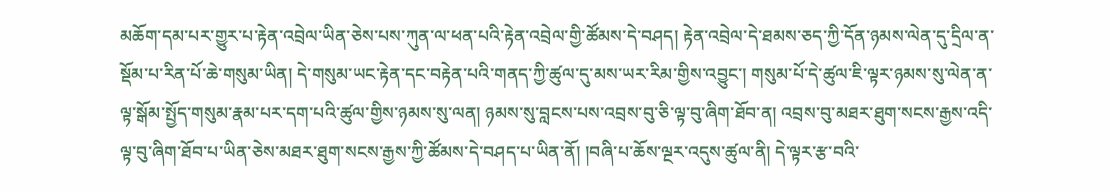མཆོག་དམ་པར་གྱུར་པ་རྟེན་འབྲེལ་ཡིན་ཅེས་པས་ཀུན་ལ་ཕན་པའི་རྟེན་འབྲེལ་གྱི་ཚོམས་དེ་བཤད། རྟེན་འབྲེལ་དེ་ཐམས་ཅད་ཀྱི་དོན་ཉམས་ལེན་དུ་དྲིལ་ན་སྡོམ་པ་རིན་པོ་ཆེ་གསུམ་ཡིན། དེ་གསུམ་ཡང་རྟེན་དང་བརྟེན་པའི་གནད་ཀྱི་ཚུལ་དུ་མས་ཡར་རིམ་གྱིས་འབྱུང་། གསུམ་པོ་དེ་ཚུལ་ཇི་ལྟར་ཉམས་སུ་ལེན་ན་ལྟ་སྒོམ་སྤྱོད་གསུམ་རྣམ་པར་དག་པའི་ཚུལ་གྱིས་ཉམས་སུ་ལན། ཉམས་སུ་བླངས་པས་འབྲས་བུ་ཅི་ལྟ་བུ་ཞིག་ཐོབ་ན། འབྲས་བུ་མཐར་ཐུག་སངས་རྒྱས་འདི་ལྟ་བུ་ཞིག་ཐོབ་པ་ཡིན་ཅེས་མཐར་ཐུག་སངས་རྒྱས་ཀྱི་ཚོམས་དེ་བཤད་པ་ཡིན་ནོ། །བཞི་པ་ཆོས་ལྔར་འདུས་ཚུལ་ནི། དེ་ལྟར་རྩ་བའི་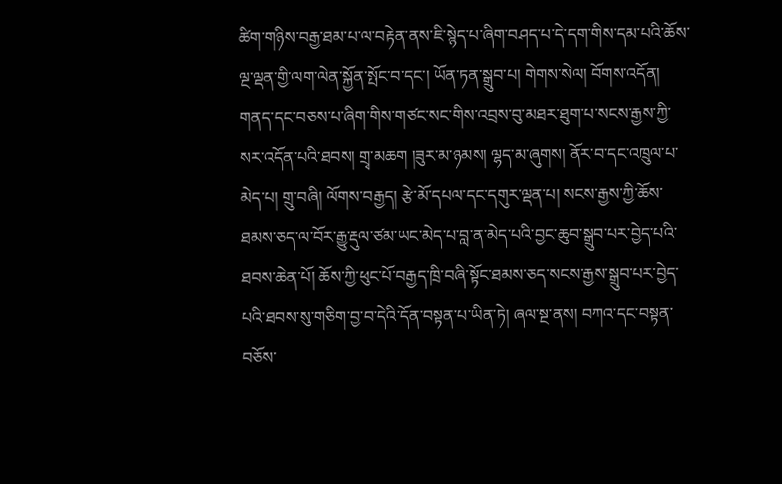ཚིག་གཉིས་བརྒྱ་ཐམ་པ་ལ་བརྟེན་ནས་ཇི་སྙེད་པ་ཞིག་བཤད་པ་དེ་དག་གིས་དམ་པའི་ཆོས་ལྔ་ལྡན་གྱི་ལག་ལེན་སྐྱོན་སྤོང་བ་དང་། ཡོན་ཏན་སྒྲུབ་པ། གེགས་སེལ། བོགས་འདོན། གནད་དང་བཅས་པ་ཞིག་གིས་གཙང་སང་གིས་འབྲས་བུ་མཐར་ཐུག་པ་སངས་རྒྱས་ཀྱི་སར་འདོན་པའི་ཐབས། གྲྭ་མཆག །ཟུར་མ་ཉམས། ལྷད་མ་ཞུགས། ནོར་བ་དང་འཁྲུལ་པ་མེད་པ། གྲུ་བཞི། ལོགས་བརྒྱད། རྩེ་མོ་དཔལ་དང་དགུར་ལྡན་པ། སངས་རྒྱས་ཀྱི་ཆོས་ཐམས་ཅད་ལ་བོར་རྒྱུ་རྡུལ་ཙམ་ཡང་མེད་པ་བླ་ན་མེད་པའི་བྱང་ཆུབ་སྒྲུབ་པར་བྱེད་པའི་ཐབས་ཆེན་པོ། ཆོས་ཀྱི་ཕུང་པོ་བརྒྱད་ཁྲི་བཞི་སྟོང་ཐམས་ཅད་སངས་རྒྱས་སྒྲུབ་པར་བྱེད་པའི་ཐབས་སུ་གཅིག་བྱ་བ་དེའི་དོན་བསྟན་པ་ཡིན་ཏེ། ཞལ་སྔ་ནས། བཀའ་དང་བསྟན་བཅོས་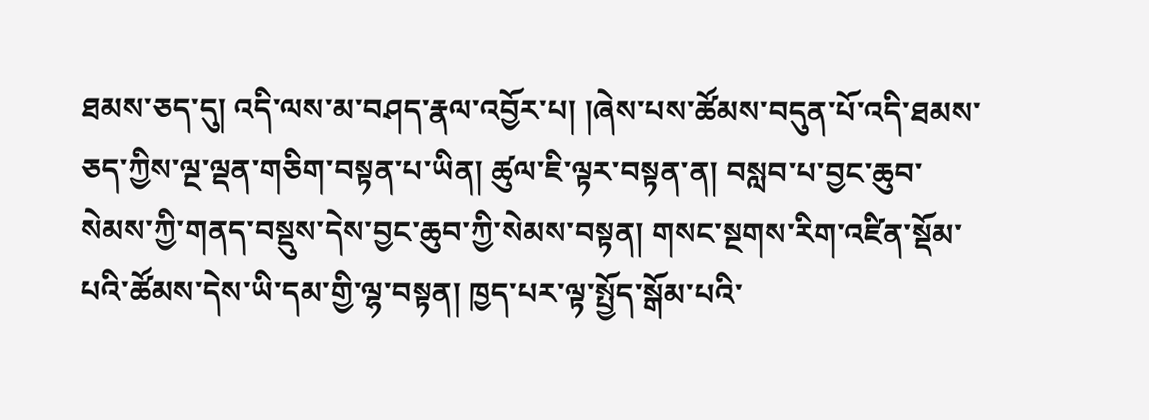ཐམས་ཅད་དུ། འདི་ལས་མ་བཤད་རྣལ་འབྱོར་པ། །ཞེས་པས་ཚོམས་བདུན་པོ་འདི་ཐམས་ཅད་ཀྱིས་ལྔ་ལྡན་གཅིག་བསྟན་པ་ཡིན། ཚུལ་ཇི་ལྟར་བསྟན་ན། བསླབ་པ་བྱང་ཆུབ་སེམས་ཀྱི་གནད་བསྡུས་དེས་བྱང་ཆུབ་ཀྱི་སེམས་བསྟན། གསང་སྔགས་རིག་འཛིན་སྡོམ་པའི་ཚོམས་དེས་ཡི་དམ་གྱི་ལྷ་བསྟན། ཁྱད་པར་ལྟ་སྤྱོད་སྒོམ་པའི་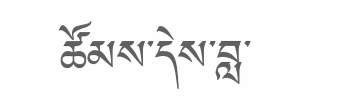ཚོམས་དེས་བླ་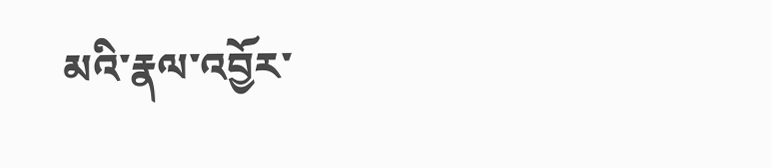མའི་རྣལ་འབྱོར་